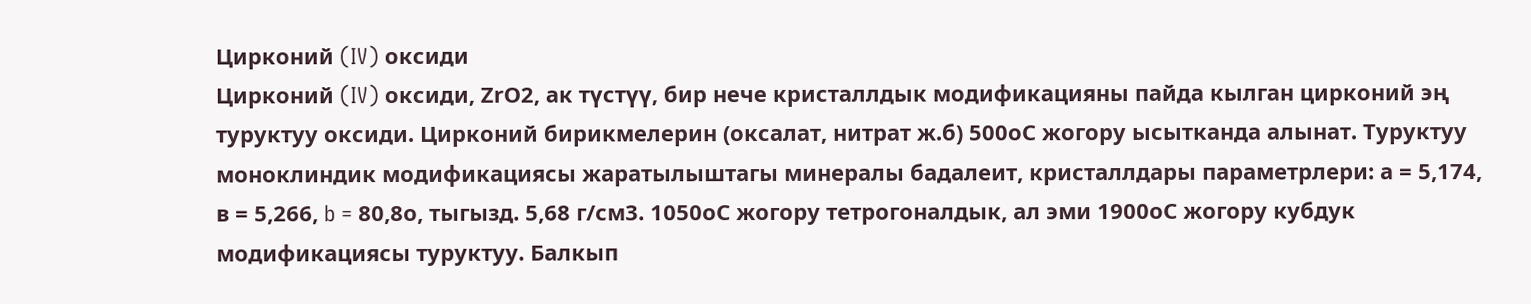Цирконий (IV) оксиди
Цирконий (IV) оксиди, ZrО2, ак түстүү, бир нече кристаллдык модификацияны пайда кылган цирконий эң туруктуу оксиди. Цирконий бирикмелерин (оксалат, нитрат ж.б) 500оС жогору ысытканда алынат. Туруктуу моноклиндик модификациясы жаратылыштагы минералы бадалеит, кристаллдары параметрлери: а = 5,174, в = 5,266, b = 80,8о, тыгызд. 5,68 г/см3. 1050оС жогору тетрогоналдык, ал эми 1900оС жогору кубдук модификациясы туруктуу. Балкып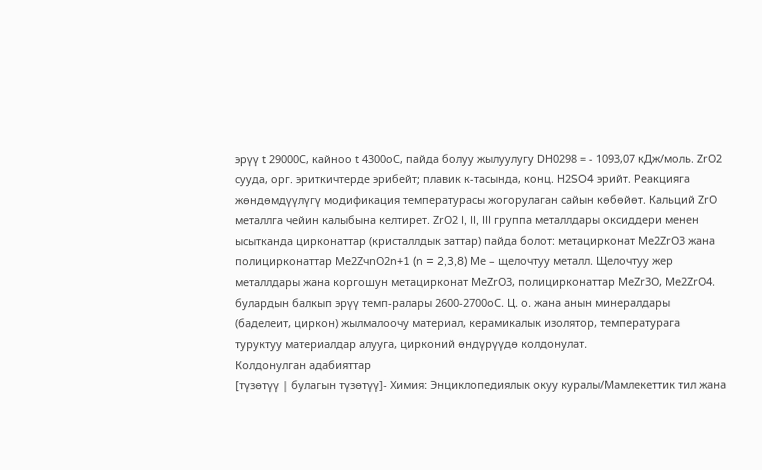эрүү t 29000С, кайноо t 4300оС, пайда болуу жылуулугу DН0298 = - 1093,07 кДж/моль. ZrО2 сууда, орг. эриткичтерде эрибейт; плавик к-тасында, конц. Н2SO4 эрийт. Реакцияга жөндөмдүүлүгү модификация температурасы жогорулаган сайын көбөйөт. Кальций ZrО металлга чейин калыбына келтирет. ZrО2 I, II, III группа металлдары оксиддери менен ысытканда цирконаттар (кристаллдык заттар) пайда болот: метацирконат Ме2ZrО3 жана полицирконаттар Ме2ZчnО2n+1 (n = 2,3,8) Ме – щелочтуу металл. Щелочтуу жер металлдары жана коргошун метацирконат МеZrО3, полицирконаттар МеZr3О, Ме2ZrО4. булардын балкып эрүү темп-ралары 2600-2700оС. Ц. о. жана анын минералдары (баделеит, циркон) жылмалоочу материал, керамикалык изолятор, температурага туруктуу материалдар алууга, цирконий өндүрүүдө колдонулат.
Колдонулган адабияттар
[түзөтүү | булагын түзөтүү]- Химия: Энциклопедиялык окуу куралы/Мамлекеттик тил жана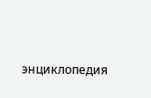энциклопедия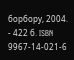борбору, 2004. - 422 б. ISBN 9967-14-021-6